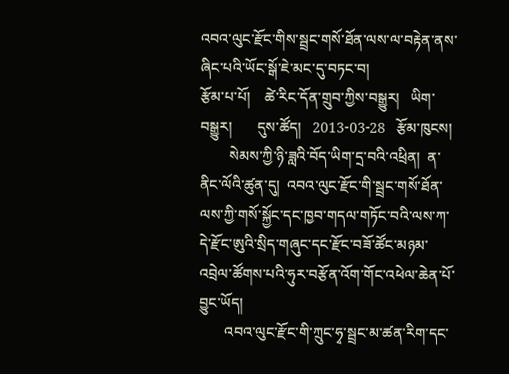འབའ་ལུང་རྫོང་གིས་སྦྲང་གསོ་ཐོན་ལས་ལ་བརྟེན་ནས་ཞིང་པའི་ཡོང་སྒོ་ཇེ་མང་དུ་བཏང་བ།
རྩོམ་པ་པོ།    ཚེ་རིང་དོན་གྲུབ་ཀྱིས་བསྒྱུར།   ཡིག་བསྒྱུར།       དུས་ཚོད།   2013-03-28   རྩོམ་ཁུངས།
        སེམས་ཀྱི་ཉི་ཟླའི་བོད་ཡིག་དྲ་བའི་འཕྲིན།  ན་ནིང་ལོའི་ཚུན་དུ།  འབའ་ལུང་རྫོང་གི་སྦྲང་གསོ་ཐོན་ལས་ཀྱི་གསོ་སྐྱོང་དང་ཁྱབ་གདལ་གཏོང་བའི་ལས་ཀ་དེ་རྫོང་ཨུའི་སྲིད་གཞུང་དང་རྫོང་བཟོ་ཚོང་མཉམ་འབྲེལ་ཚོགས་པའི་ཧུར་བརྩོན་འོག་གོང་འཕེལ་ཆེན་པོ་བྱུང་ཡོད།
       འབའ་ལུང་རྫོང་གི་ཀྲུང་ཧྭ་སྦྲང་མ་ཚན་རིག་དང་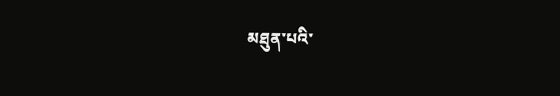མཐུན་པའི་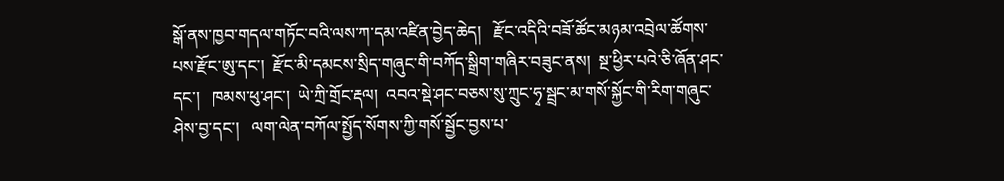སྒོ་ནས་ཁྱབ་གདལ་གཏོང་བའི་ལས་ཀ་དམ་འཛིན་བྱེད་ཆེད།   རྫོང་འདིའི་བཟོ་ཚོང་མཉམ་འབྲེལ་ཚོགས་པས་རྫོང་ཨུ་དང་།  རྫོང་མི་དམངས་སྲིད་གཞུང་གི་བཀོད་སྒྲིག་གཞིར་བཟུང་ནས།  སྔ་ཕྱིར་པའེ་ཅི་ཞོན་ཤང་དང་།   ཁམས་ཕུ་ཤང་།  ཡེ་ཀྲི་གྲོང་རྡལ།  འབའ་སྡེ་ཤང་བཅས་སུ་ཀྲུང་ཧྭ་སྦྲང་མ་གསོ་སྐྱོང་གི་རིག་གཞུང་ཤེས་བྱ་དང་།   ལག་ལེན་བཀོལ་སྤྱོད་སོགས་ཀྱི་གསོ་སྦྱོང་བྱས་པ་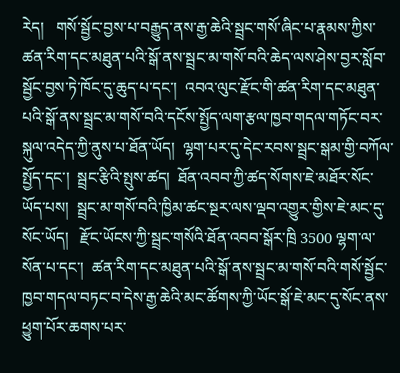རེད།   གསོ་སྦྱོང་བྱས་པ་བརྒྱུད་ནས་རྒྱ་ཆེའི་སྦྲང་གསོ་ཞིང་པ་རྣམས་ཀྱིས་ཚན་རིག་དང་མཐུན་པའི་སྒོ་ནས་སྦྲང་མ་གསོ་བའི་ཆེད་ལས་ཤེས་བྱར་སློབ་སྦྱོང་བྱས་ཏེ་ཁོང་དུ་ཆུད་པ་དང་།  འབའ་ལུང་རྫོང་གི་ཚན་རིག་དང་མཐུན་པའི་སྒོ་ནས་སྦྲང་མ་གསོ་བའི་དངོས་སྤྱོད་ལག་རྩལ་ཁྱབ་གདལ་གཏོང་བར་སྐུལ་འདེད་ཀྱི་ནུས་པ་ཐོན་ཡོད།  ལྷག་པར་དུ་དེང་རབས་སྦྲང་སྒམ་གྱི་བཀོལ་སྤྱོད་དང་།  སྦྲང་རྩིའི་སྤུས་ཚད།  ཐོན་འབབ་ཀྱི་ཚད་སོགས་ཇེ་མཐོར་སོང་ཡོད་པས།  སྦྲང་མ་གསོ་བའི་ཁྱིམ་ཚང་སྔར་ལས་ལྡབ་འགྱུར་གྱིས་ཇེ་མང་དུ་སོང་ཡོད།   རྫོང་ཡོངས་ཀྱི་སྦྲང་གསོའི་ཐོན་འབབ་སྒོར་ཁྲི 3500 ལྷག་ལ་སོན་པ་དང་།  ཚན་རིག་དང་མཐུན་པའི་སྒོ་ནས་སྦྲང་མ་གསོ་བའི་གསོ་སྦྱོང་ཁྱབ་གདལ་བཏང་བ་དེས་རྒྱ་ཆེའི་མང་ཚོགས་ཀྱི་ཡོང་སྒོ་ཇེ་མང་དུ་སོང་ནས་ཕྱུག་པོར་ཆགས་པར་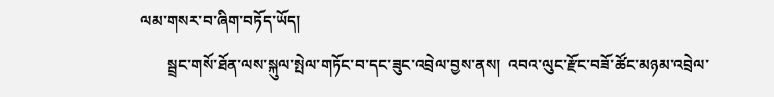ལམ་གསར་བ་ཞིག་བཏོད་ཡོད།
       སྦྲང་གསོ་ཐོན་ལས་སྐུལ་སྤེལ་གཏོང་བ་དང་ཟུང་འབྲེལ་བྱས་ནས།  འབའ་ལུང་རྫོང་བཟོ་ཚོང་མཉམ་འབྲེལ་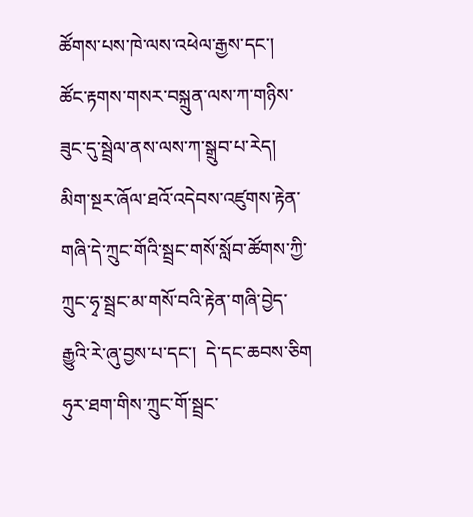ཚོགས་པས་ཁེ་ལས་འཕེལ་རྒྱས་དང་།  ཚོང་རྟགས་གསར་བསྐྲུན་ལས་ཀ་གཉིས་ཟུང་དུ་སྦྲེལ་ནས་ལས་ཀ་སྒྲུབ་པ་རེད།   མིག་སྔར་ཞོལ་ཐའོ་འདེབས་འཛུགས་རྟེན་གཞི་དེ་ཀྲུང་གོའི་སྦྲང་གསོ་སློབ་ཚོགས་ཀྱི་ཀྲུང་ཧྭ་སྦྲང་མ་གསོ་བའི་རྟེན་གཞི་བྱེད་རྒྱུའི་རེ་ཞུ་བྱས་པ་དང་།  དེ་དང་ཆབས་ཅིག   ཧུར་ཐག་གིས་ཀྲུང་གོ་སྦྲང་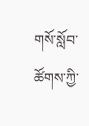གསོ་སློབ་ཚོགས་ཀྱི་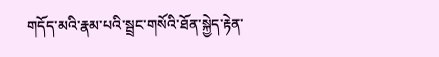གདོད་མའི་རྣམ་པའི་སྦྲང་གསོའི་ཐོན་སྐྱེད་རྟེན་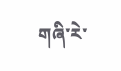གཞི་རེ་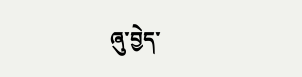ཞུ་བྱེད་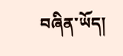བཞིན་ཡོད།